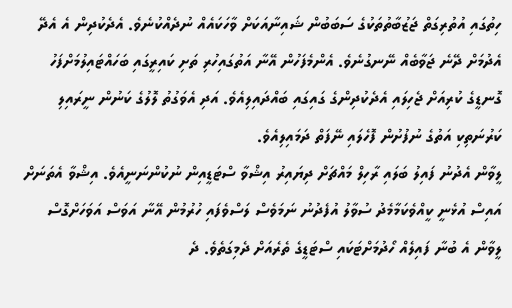ހިތުގައި އުތުރިގަތް ޖަޒުބާތުތަކުގެ ސަބަބުން ޝައިނާއަކަށް ވާހަކައެއް ނުދެއްކުނެވެ. އެދެކުދިން އެ އެދޭ އެދުމަށް ދޭނެ ޖަވާބެއް ނޭނގުނެވެ. އެންމެފަހުން އޭނާ އަތުގައިހުރި ތަށި ކައިރީގައި ބަހައްޓައިލުމަށްފަހު ގޮނޑީގެ ކުރިއަށް ޖެހިލައި އެދެކުދިންގެ ގައިގައި ބައްދައިލިއެވެ. އަދި އެވަގުތު ލޮލުގެ ކަނުން ނީރައިލި ކަރުނަތިކި އަތުގެ ނުފުށުން ފޮހެލައި ނޭފަތް ދަމައިލިއެވެ.
ލީވާން އެދުނު ފައިލު ބަލައި ރާހިލް މައްޗަށް ދިޔައިރު އިޝްވާ ސްޓަޑީއިން ނުކުންނަނީއެވެ. އިޝްވާ އެތަނަށް އައިސް އުޅެނީ ކީއްވެކަމާމެދު ސުވާލު އުފެދުނު ނަމަވެސް ލަސްވެފައި ހުރުމުން އޭނާ އަވަސް އަވަހަށްގޮސް ލީވާން އެ ބުނާ ފައިލެއް ހޯދުމަށްޓަކައި ސްޓަޑީގެ ތެރެއަށް ދެމިގަތެވެ. ދެ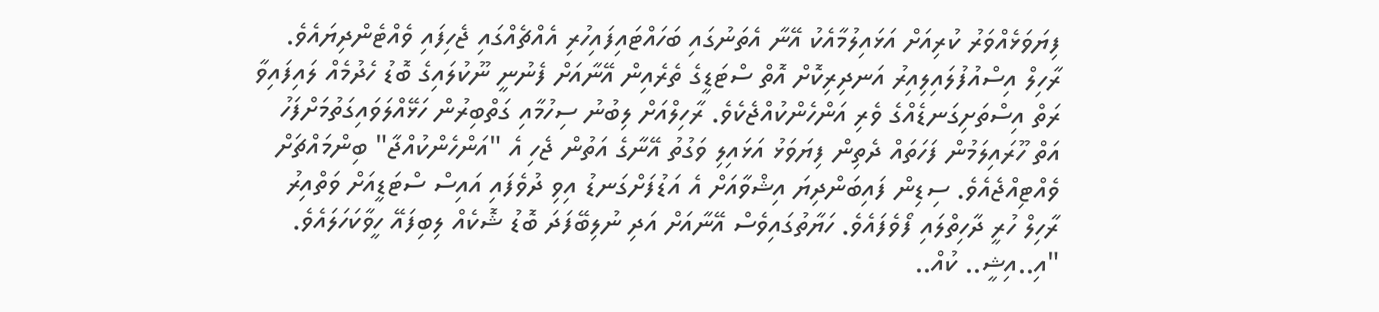ފިޔަވަޅެއްވަރު ކުރިއަށް އަޅައިލުމާއެކު އޭނާ އެތަނުގައި ބަހައްޓައިފައިހުރި އެއްޗެއްގައި ޖެހިފައި ވެއްޓެންދިޔައެވެ. ރާހިލް އިސްއުފުލައިލިއިރު އަނދިރިކޮށް އޮތް ސްޓަޑީގެ ތެރެއިން އޭނާއަށް ފެނުނީ ނޫކުލައިގެ ބޮޑު ހެދުމެއް ލައިފައިވާ ރަތް އިސްތަށިގަނޑެއްގެ ވެރި އަންހެންކުއްޖެކެވެ. ރާހިލްއަށް ލިބުނު ސިހުމާއި ގަތްބިރުން ހަޅޭއްލަވައިގަތުމަށްފަހު އަތް ހޫރައިލަމުން ފަހަތައް ދެތިން ފިޔަވަޅު އަޅައިލި ވަގުތު އޭނާގެ އަތުން ޖެހި އެ "އަންހެންކުއްޖާ" ބިންމައްޗަށް ވެއްޓިއްޖެއެވެ. ސިޑިން ފައިބަންދިޔަ އިޝްވާއަށް އެ އަޑުފަށްގަނޑު އިވި ދުވެފައި އައިސް ސްޓަޑީއަށް ވަތްއިރު ރާހިލް ހުރީ ދާހިތްލައި ފޯވެފައެވެ. ހަޔާތުގައިވެސް އޭނާއަށް އަދި ނުލިބޭފަދަ ބޮޑު ޝޮކެއް ލިބިފައޭ ހީވާކަހަލައެވެ.
"އި..އިޝީ.. ކުއް..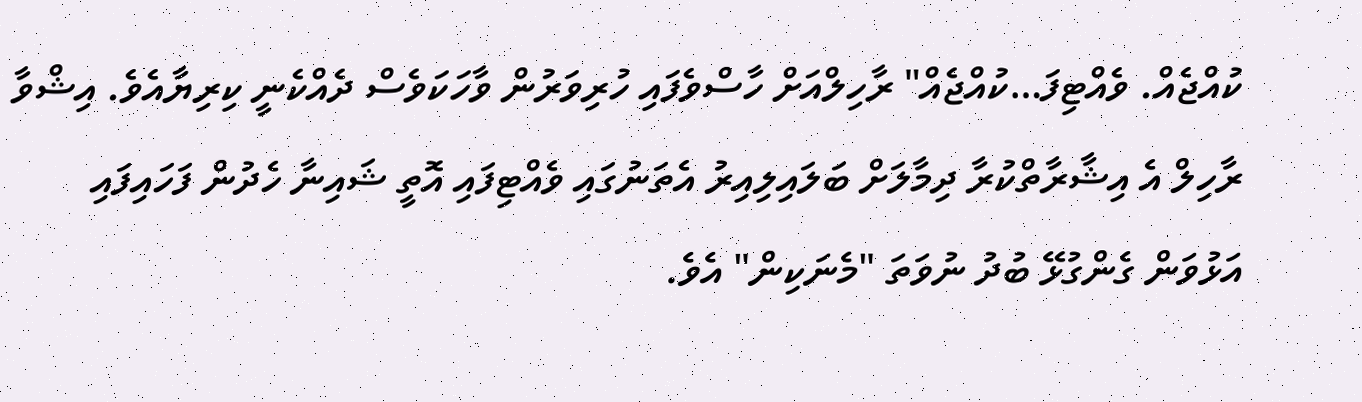ކުއްޖެއް. ވެއްޓިފަ…ކުއްޖެއް" ރާހިލްއަށް ހާސްވެފައި ހުރިވަރުން ވާހަކަވެސް ދެއްކެނީ ކިރިޔާއެވެ. އިޝްވާ ރާހިލް އެ އިޝާރާތްކުރާ ދިމާލަށް ބަލައިލިއިރު އެތަނުގައި ވެއްޓިފައި އޮތީ ޝައިނާ ހެދުން ފަހައިފައި އަޅުވަން ގެންގުޅޭ ބުދު ނުވަތަ "މެނަކިން" އެވެ.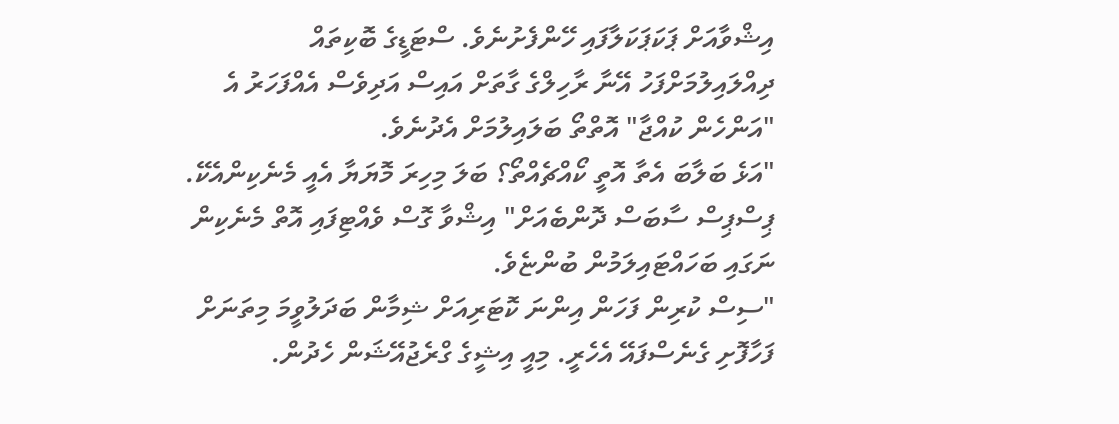އިޝްވާއަށް ޕަކަޕަކަލާފައި ހޭންފެށުނެވެ. ސްޓަޑީގެ ބޮކިތައް ދިއްލައިލުމަށްފަހު އޭނާ ރާހިލްގެ ގާތަށް އައިސް އަދިވެސް އެއްފަހަރު އެ "އަންހެން ކުއްޖާ" އޮތްތޯ ބަލައިލުމަށް އެދުނެވެ.
"އަޅެ ބަލާބަ އެތާ އޮތީ ކޯއްޗެއްތޯ؟ ބަލަ މިހިރަ މޮޔަޔާ އެއީ މެނެކިންއެކޭ. ޕިސްޕިސް ސާބަސް ދޮންބެއަށް" އިޝްވާ ގޮސް ވެއްޓިފައި އޮތް މެނެކިން ނަގައި ބަހައްޓައިލަމުން ބުންޏެވެ.
"ސިސް ކުރިން ފަހަން އިންނަ ކޮޓަރިއަށް ޝިމާން ބަދަލުވީމަ މިތަނަށް ފަހާފޮށި ގެނެސްފައޭ އެހެރީ. މިއީ އިޝީގެ ގްރެޖުއޭޝަން ހެދުން.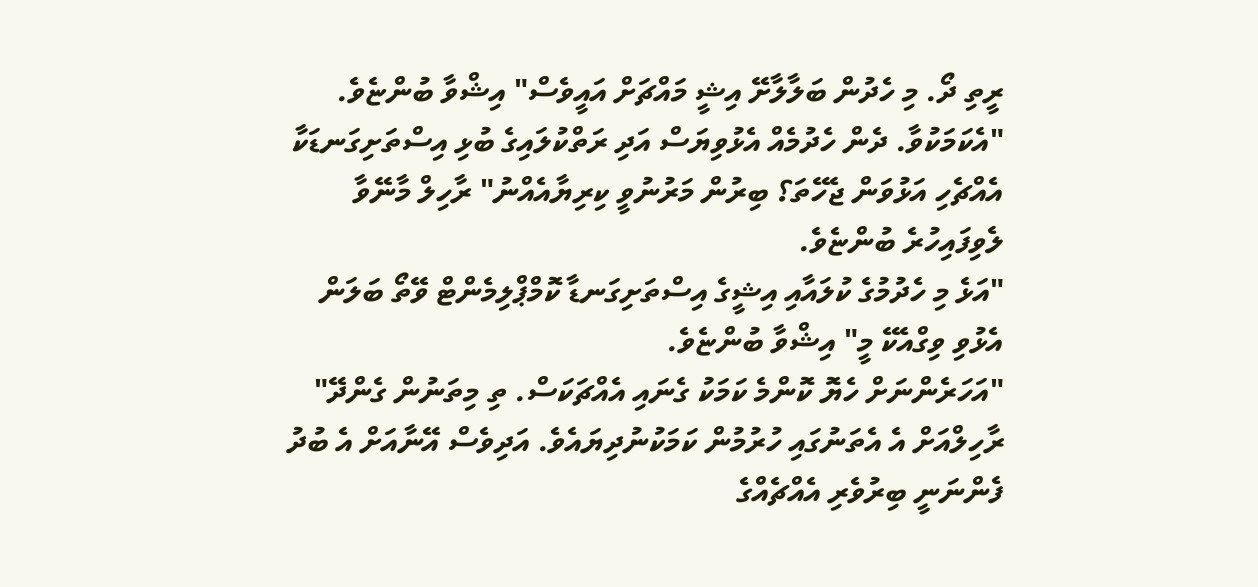ރީތި ދޯ. މި ހެދުން ބަލާލާށޭ އިޝީ މައްޗަށް އައީވެސް" އިޝްވާ ބުންޏެވެ.
"އެކަމަކުވާ. ދެން ހެދުމެއް އެޅުވިޔަސް އަދި ރަތްކުލައިގެ ބުޅި އިސްތަށިގަނޑަކާ އެއްޗެހި އަޅުވަން ޖެހޭތަ؟ ބިރުން މަރުނުވީ ކިރިޔާއެއްނު" ރާހިލް މާނޭވާ ލެވިފައިހުރެ ބުންޏެވެ.
"އަޅެ މި ހެދުމުގެ ކުލައާއި އިޝީގެ އިސްތަށިގަނޑާ ކޮމްޕްލިމެންޓް ވޭތޯ ބަލަން އެޅުވި ވިގްއެކޭ މީ" އިޝްވާ ބުންޏެވެ.
"އަހަރެންނަށް ހެޔޮ ކޮންމެ ކަމަކު ގެނައި އެއްޗަކަސް. ތި މިތަނުން ގެންދޭ" ރާހިލްއަށް އެ އެތަނުގައި ހުރުމުން ކަމަކުނުދިޔައެވެ. އަދިވެސް އޭނާއަށް އެ ބުދު ފެންނަނީ ބިރުވެރި އެއްޗެއްގެ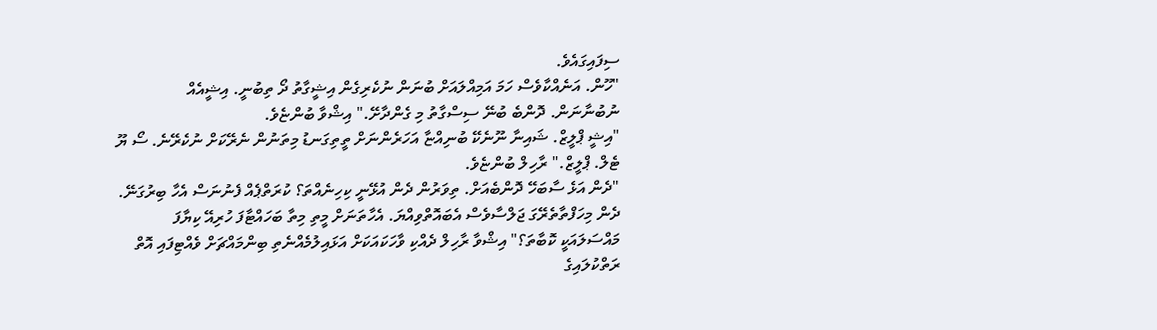ސިފައިގައެވެ.
"ހޫން. އަނެއްކާވެސް ހަމަ އަމިއްލައަށް ބުނަން ނުކެރިގެން އިޝީގާތު ދޯ ތިބުނީ. އިޝީއެއް ނުބުނާނަން. ދޮންބެ ބުނޭ ސިސްގާތު މި ގެންދާށޭ." އިޝްވާ ބުންޏެވެ.
"އިޝީ ޕްލީޒް. ޝައިނާ ނޫނެކޭ ބުނިއްޏާ އަހަރެންނަށް ތީތިގަނޑު މިތަނުން ނެރޭކަށް ނުކެރޭނެ. ސޯ ޔޫ ޓެލް. ޕްލީޒް." ރާހިލް ބުންޏެވެ.
"ދެން އަޅެ ސާބަހޭ ދޮންބެއަށް. ތިވަރުން ދެން އުޅޭނީ ކިހިނެއްތަ؟ ކުރަތްޕެއް ފެނުނަސް އެހާ ބިރުގަނޭ. ދެން މިހަފްތާތެރޭގަ ޖަލްސާވެސް އެބައޮތްވިއްޔަ. އެހާތަނަށް މީތި މިތާ ބަހައްޓާފަ ހުރިއޭ ކިޔާފަ މައްސަލައަކީ ކޮބާތަ؟" އިޝްވާ ރާހިލް ދެއްކި ވާހަކައަކަށް އަޅައިލުމެއްނެތި ބިންމައްޗަށް ވެއްޓިފައި އޮތް ރަތްކުލައިގެ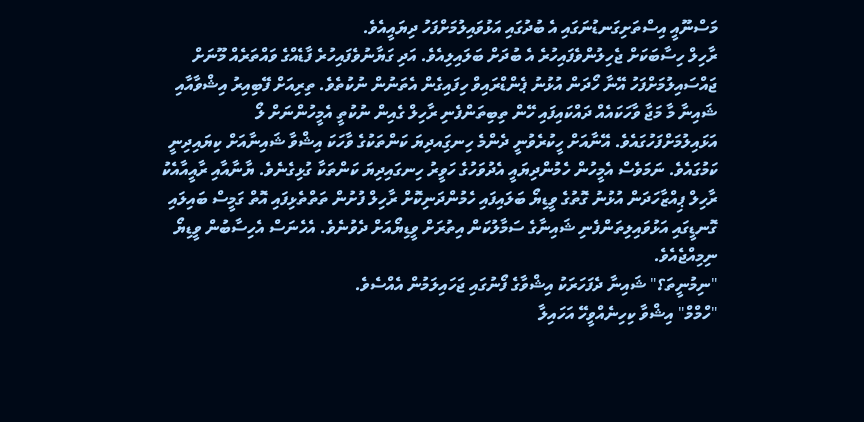މަސްނޫއީ އިސްތަށިގަނޑުނަގައި އެ ބުދުގައި އަޅުވައިލުމަށްފަހު ދިޔައީއެވެ.
ރާހިލް ހިސާބަކަށް ޖެހިލުންވެފައިހުރެ އެ ބުދަށް ބަލައިލިއެވެ. އަދި ގަޔާނުވެފައިހުރެ ފާޑެއްގެ ވައްތަރެއް މޫނަށް ޖައްސައިލުމަށްފަހު އޭނާ ހޯދަން އުޅުނު ޕެންޑްރައިވް ހިފައިގެން އެތަނުން ނުކުތެވެ. ތިރިއަށް ފޭބިއިރު އިޝްވާއާއި ޝައިނާ މާ މަޖާ ވާހަކައެއް ދައްކައިފައި ހޭން ތިބިތަންފެނި ރާހިލް ގެއިން ނުކުތީ އެމީހުންނަށް ލޯ އަޅައިލުމަށްފަހުގައެވެ. އޭނާއަށް ހީކުރެވުނީ ދެންމެ ހިނގަިއދިޔަ ކަންތަކުގެ ވާހަކަ އިޝްވާ ޝައިނާއަށް ކިޔައިދިނީ ކަމުގައެވެ. ނަމަވެސް އެމީހުން ހެމުންދިޔައީ އެދުވަހުގެ ހަވީރު ހިނގައިދިޔަ ކަންތަކާ ގުޅިގެނެވެ. ޔާނާއާއި ރާއީއާއެކު ރާހިލް ޕިއްޒާހަދަން އުޅުނު ގޮތުގެ ވީޑިޔޯ ބަލައިފައި ހެމުންދަނިކޮށް ރާހިލް ފުށުން ތަތްތެޅިފައި އޮތް ގަމީސް ބައިލައި ގޮނޑީގައި އަޅުވައިލިތަންފެނި ޝައިނާގެ ސަމާލުކަން އިތުރަށް ވީޑިޔޯއަށް ދެވުނެވެ. އެހެނަސް އެހިސާބުން ވީޑިޔޯ ނިމިއްޖެއެވެ.
"ނިމުނީތަ؟" ޝައިނާ ދެފަހަރަކު އިޝްވާގެ ފޯނުގައި ޖަހައިލަމުން އެއްސެވެ.
"ހްމްމް" އިޝްވާ ކިހިނެއްވީހޭ އަހައިލާ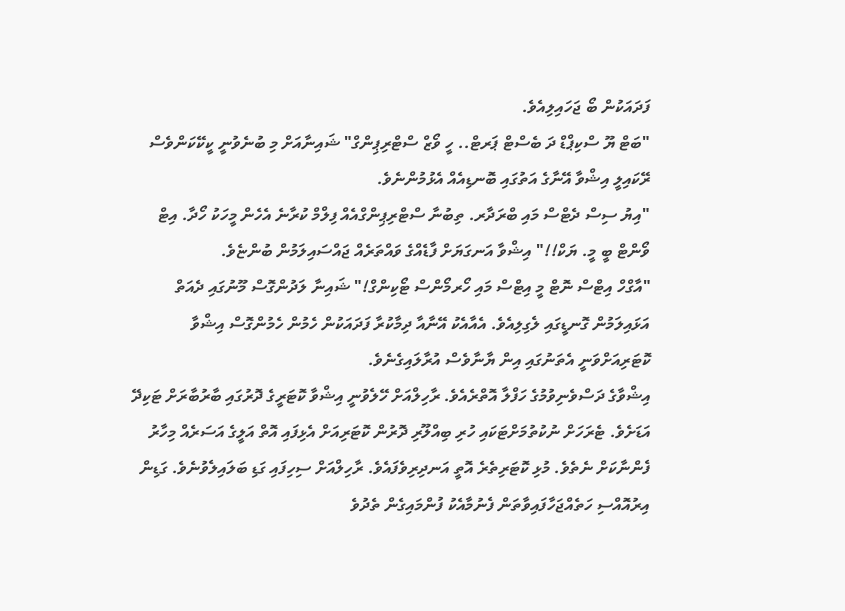ފަދައަކުން ބޯ ޖަހައިލިއެވެ.
"ބަޓް ޔޫ ސްކިޕްޑް ދަ ބެސްޓް ޕަރޓް.. ހީ ވޯޒް ސްޓްރިޕިންގް" ޝައިނާއަށް މި ބުނެވުނީ ކީކޭކަންވެސް ރޭކައިލީ އިޝްވާ އޭނާގެ އަތުގައި ބޮނޑިއެއް އެޅުމުންނެވެ.
"އިޔު ސިސް ދެޓްސް މައި ބްރަދާރ. ތިބުނާ ސްޓްރިޕިންގްއެއް ފިލްމް ކުރާނެ އެހެން މީހަކު ހޯދާ. އިޓް ވޯންޓް ބީ މީ. ޔަކް!!" އިޝްވާ އަނގަޔަށް ފާޑެއްގެ ވައްތަރެއް ޖައްސައިލަމުން ބުންޏެވެ.
"އާގްހް އިޓްސް ނޮޓް މީ އިޓްސް މައި ހޯރމޯންސް ޓޯކިންގް!" ޝައިނާ ލަދުންގޮސް މޫނުގައި ދެއަތް އަޅައިލަމުން ގޮނޑީގައި ލެގިލިއެވެ. އެއާއެކު އޭނާއާ ދިމާކުރާ ފަދައަކުން ހެމުން ހެމުންގޮސް އިޝްވާ ކޮޓަރިއަށްވަނީ އެތަނުގައި އިން ޔާނާވެސް އުރާލައިގެނެވެ.
އިޝްވާގެ ދަސްވެނިވުމުގެ ހަފްލާ އޮތްރެއެވެ. ރާހިލްއަށް ހޭލެވުނީ އިޝްވާ ކޮޓަރީގެ ދޮރުގައި ބާރުބާރަށް ޓަކިދޭ އަޑަށެވެ. ޓެރަހަށް ނުކުތުމަށްޓަކައި ހުރި ބިއްލޫރި ދޮރުން ކޮޓަރިއަށް އެޅިފައި އޮތް އަލީގެ އަސަރެއް މިހާރު ފެންނާކަށް ނެތެވެ. މުޅި ކޮޓަރިތެރެ އޮތީ އަނދިރިވެފައެވެ. ރާހިލްއަށް ސިހިފައި ގަޑި ބަލައިލެވުނެވެ. ގަޑިން އިރުއޮއްސި ހަތެއްޖަހާފައިވާތަން ފެނުމާއެކު ފުންމައިގެން ތެދުވެ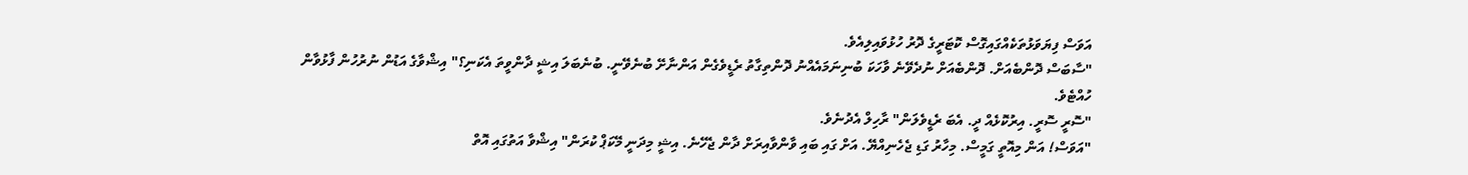އަވަސް ފިޔަވަޅުތަކެއްގައިގޮސް ކޮޓަރީގެ ދޮރު ހުޅުވައިލިއެވެ.
"ސާބަސް ދޮންބެއަށް. ދޮންބެއަށް ނުދެވޭނެ ވާހަކަ ބުނިނަމައެއްނު ދޮންތިގާތު ރެޑީވެގެން އަންނާށޭ ބުނެވޭނީ. ބުނެބަލަ އިޝީ ދާންވީތަ އެކަނި؟" އިޝްވާގެ އަޑުން ނުރުހުން ފާޅުވާން ހުއްޓެވެ.
"ސޮރީ ސޮރީ. އިރުކޮޅެއް ދީ. އެބަ ރެޑީވެލަން" ރާހިލް އެދުނެވެ.
"އަވަސް! އަން މިއޮތީ ގަމީސް. މިހާރު ގަޑި ޖެހެނިއްޔޭ. އަށް ގައި ބައި ވާންވާއިރަށް ދާން ޖެހޭނެ. އިޝީ މިދަނީ މޭކަޕް ކުރަން" އިޝްވާ އަތުގައި އޮތް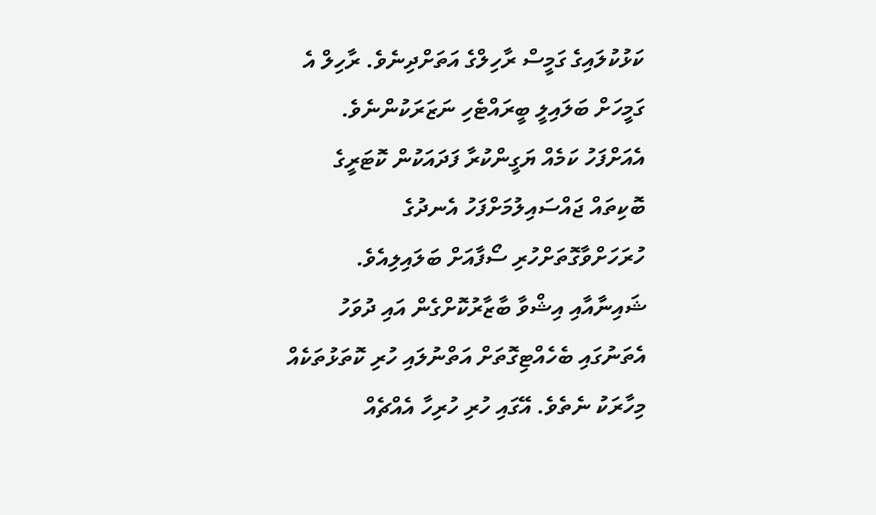ކަޅުކުލައިގެ ގަމީސް ރާހިލްގެ އަތަށްދިނެވެ. ރާހިލް އެ ގަމީހަށް ބަލައިލީ ބީރައްޓެހި ނަޒަރަކުންނެވެ. އެއަށްފަހު ކަމެއް ޔަގީންކުރާ ފަދައަކުން ކޮޓަރީގެ ބޮކިތައް ޖައްސައިލުމަށްފަހު އެނދުގެ ހުރަހަށްވާގޮތަށްހުރި ސޯފާއަށް ބަލައިލިއެވެ.
ޝައިނާއާއި އިޝްވާ ބާޒާރުކޮށްގެން އައި ދުވަހު އެތަނުގައި ބެހެއްޓިގޮތަށް އަތްނުލައި ހުރި ކޮތަޅުތަކެއް މިހާރަކު ނެތެވެ. އޭގައި ހުރި ހުރިހާ އެއްޗެއް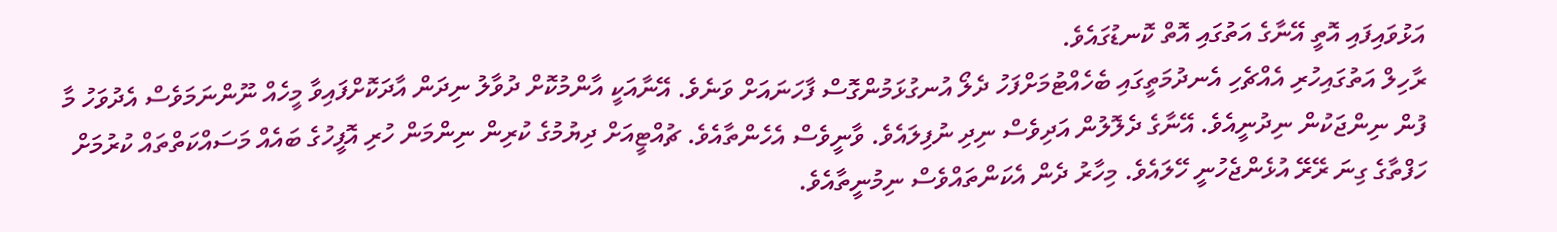އަޅުވައިފައި އޮތީ އޭނާގެ އަތުގައި އޮތް ކޮނޑުގައެވެ.
ރާހިލް އަތުގައިހުރި އެއްޗެހި އެނދުމަތީގައި ބެހެއްޓުމަށްފަހު ދެލޯ އުނގުޅަމުންގޮސް ފާހަނައަށް ވަނެވެ. އޭނާއަކީ އާންމުކޮށް ދުވާލު ނިދަން އާދަކޮށްފައިވާ މީހެއް ނޫންނަމަވެސް އެދުވަހު މާ ފުން ނިންޖަކުން ނިދުނީއެވެ. އޭނާގެ ދެލޮލުން އަދިވެސް ނިދި ނުފިލައެވެ. ވާނީވެސް އެހެންތާއެވެ. ޗުއްޓީއަށް ދިޔުމުގެ ކުރިން ނިންމަން ހުރި އޮފީހުގެ ބައެއް މަސައްކަތްތައް ކުރުމަށް ހަފްތާގެ ގިނަ ރޭރޭ އުޅެންޖެހުނީ ހޭލައެވެ. މިހާރު ދެން އެކަންތައްވެސް ނިމުނީތާއެވެ.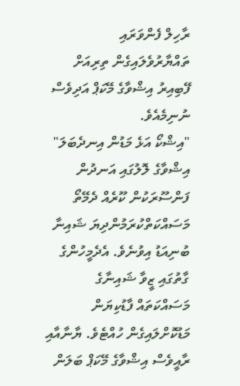ރާހިލް ފެންވަރައި ތައްޔާރުވެލައިގެން ތިރިއަށް ފޭބިއިރު އިޝްވާގެ މޭކަޕް އަދިވެސް ނުނިމެއެވެ.
"އިޝްކޯ އަޅެ މަޑުން އިނދެބަލަ" އިޝްވާގެ ލޮލުގައި އަނދުން ފަންސޫރަކުން ކޫރެއް ދެމޭތޯ މަސައްކަތްކުރަމުންދިޔަ ޝައިނާ ބުނިއަޑު އިވުނެވެ. އެދެމީހުންގެ ގާތުގައި ޒީވާ ޝައިނާގެ މަސައްކަތައް ފާޑުކިޔަން މަޑުކޮށްލައިގެން ހުއްޓެވެ. ޔާނާއާއި ރާއީވެސް އިޝްވާގެ މޭކަޕް ބަލަން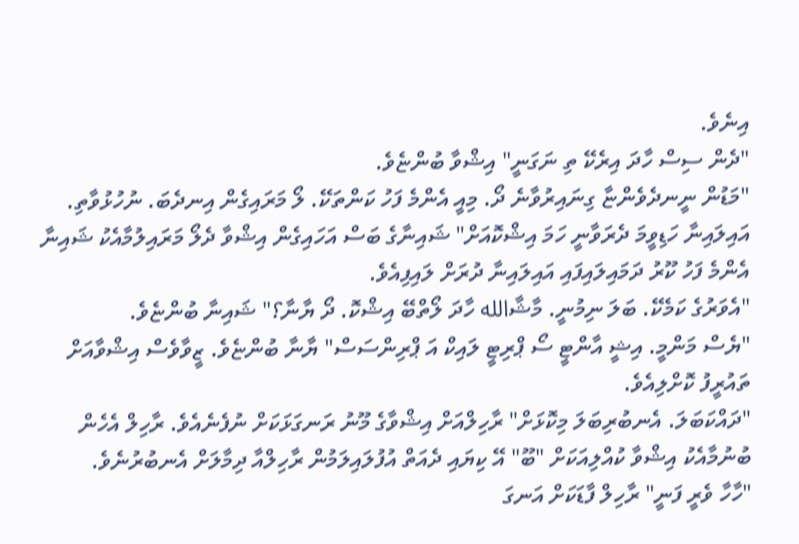އިނެވެ.
"ދެން ސިސް ހާދަ އިރެކޭ ތި ނަގަނީ" އިޝްވާ ބުންޏެވެ.
"މަޑުން ނީނދެވެންޏާ ގިނައިރުވާނެ ދޯ. މިއީ އެންމެ ފަހު ކަންތަކޭ. ލޯ މަރައިގެން އިނދެބަ. ނުހުޅުވާތި. އައިލައިނާ ހަޑިވީމަ ދެރަވާނީ ހަމަ އިޝްކޮއަށް" ޝައިނާގެ ބަސް އަހައިގެން އިޝްވާ ދެލޯ މަރައިލުމާއެކު ޝައިނާ އެންމެ ފަހު ކޫރު ދަމައިލައިފައި އައިލައިނާ ދުރަށް ލައިފިއެވެ.
"އެވަރުގެ ކަމެކޭ. ބަލަ ނިމުނީ. މާޝާالله ހާދަ ލޯތްބޭ އިޝްކޮ. ދޯ ޔާނާ؟" ޝައިނާ ބުންޏެވެ.
"ޔެސް މަންމީ. އިޝީ އާންޓީ ސޯ ޕްރިޓީ ލައިކް އަ ޕްރިންސަސް" ޔާނާ ބުންޏެވެ. ޒީވާވެސް އިޝްވާއަށް ތައުރީފު ކޮށްލިއެވެ.
"ދައްކަބަލަ. އެނބުރިބަލަ މިކޮޅަށް" ރާހިލްއަށް އިޝްވާގެ މޫނު ރަނގަޅަކަށް ނުފެނެއެވެ. ރާހިލް އެހެން ބުނުމާއެކު އިޝްވާ ކުއްލިއަކަށް "ބޫ" އޭ ކިޔައި ދެއަތް އުފުލައިލަމުން ރާހިލްއާ ދިމާލަށް އެނބުރުނެވެ.
"ހާހާ ވެރީ ފަނީ" ރާހިލް ފާޑަކަށް އަނގަ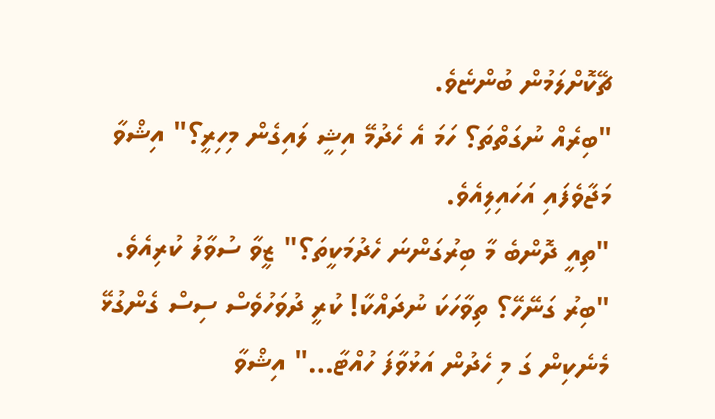ޗޭކޮށްލަމުން ބުންޏެވެ.
"ބިރެއް ނުގަތްތަ؟ ހަމަ އެ ހެދުމޭ އިޝީ ލައިގެން މިހިރީ؟" އިޝްވާ މަޖާވެފައި އަހައިލިއެވެ.
"ތިއީ ދޮންބެ މާ ބިރުގަންނަ ހެދުމަކީތަ؟" ޒީވާ ސުވާލު ކުރިއެވެ.
"ބިރު ގަނޭހޭ؟ ތިވާހަކަ ނުދައްކާ! ކުރީ ދުވަހުވެސް ސިސް ގެންގުޅޭ މެނެކިން ގަ މި ހެދުން އަޅުވާފަ ހުއްޓާ…" އިޝްވާ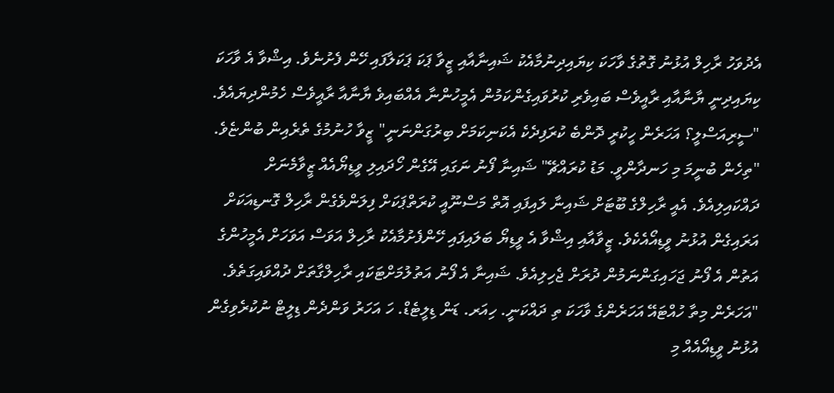އެދުވަހު ރާހިލް އުޅުނު ގޮތުގެ ވާހަކަ ކިޔައިދިނުމާއެކު ޝައިނާއާއި ޒީވާ ޕަކަ ޕަކަލާފައި ހޭން ފެށުނެވެ. އިޝްވާ އެ ވާހަކަ ކިޔައިދިނީ ޔާނާއާއި ރާއީވެސް ބައިވެރި ކުރުވައިގެންކަމުން އެމީހުންނާ އެއްބައިވެ ޔާނާއާ ރާއީވެސް ހެމުންދިޔައެވެ.
"ސީރިއަސްލީ؟ އަހަރެން ހީކުރީ ދޮންބެ ކުރަފިދެކެ އެކަނިކަމަށް ބިރުގަންނަނީ" ޒީވާ ހުނުމުގެ ތެރެއިން ބުންޏެވެ.
"ތިހެން ބުނީމަ މި ހަނދާންވީ. މަޑު ކުރައްޗޭ" ޝައިނާ ފޯނު ނަގައި އޭގެން ހޯދައިލި ވީޑިޔޯއެއް ޒީވާމެނަށް ދައްކައިލިއެވެ. އެއީ ރާހިލްގެ ބޫޓަށް ޝައިނާ ލައިފައި އޮތް މަސްނޫއީ ކުރަތްޕަކަށް ފިލަންވެގެން ރާހިލް ގޮނޑިއަކަށް އަރައިގެން އުޅުނު ވީޑިއޯއެކެވެ. ޒީވާއާއި އިޝްވާ އެ ވީޑިޔޯ ބަލައިފައި ހޭންފެށުމާއެކު ރާހިލް އަވަސް އަވަހަށް އެމީހުންގެ އަތުން އެ ފޯނު ޖަހައިގަންނަމުން ދުރަށް ޖެހިލިއެވެ. ޝައިނާ އެ ފޯނު އަތުލުމަށްޓަކައި ރާހިލްގާތަށް ދުއްވައިގަތެވެ.
"އަހަރެން މިތާ ހުއްޓައޭ އަހަރެންގެ ވާހަކަ ތި ދައްކަނީ. ހިއަރ. ޑަން ޑިލީޓެޑް. ހަ އަހަރު ވަންދެން ޑިލީޓް ނުކުރެވިގެން އުޅުނު ވީޑިއޯއެއް މި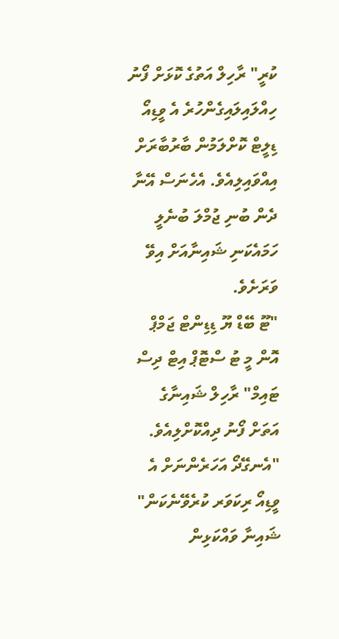ކުރީ" ރާހިލް އަތުގެ ކޮޅަށް ފޯނު ހިއްލައިލައިގެންހުރެ އެ ވީޑިއޯ ޑިލީޓް ކޮށްލަމުން ބާރުބާރަށް އިއްވައިލިއެވެ. އެހެނަސް އޭނާ ދެން ބުނި ޖުމްލަ ބުނެލީ ހަމައެކަނި ޝައިނާއަށް އިވޭ ވަރަށެވެ.
"ޓޫ ބޭޑް ޔޫ ޑިޑިންޓް ޖަމްޕް އޮން މީ ޓު ސްޓޮޕް އިޓް ދިސް ޓައިމް" ރާހިލް ޝައިނާގެ އަތަށް ފޯނު ދިއްކޮށްލިއެވެ.
"އެނގޭދޯ އަހަރެންނަށް އެ ވީޑިއޯ ރިކަވަރ ކުރެވޭނެކަން" ޝައިނާ ވައްކަޅިން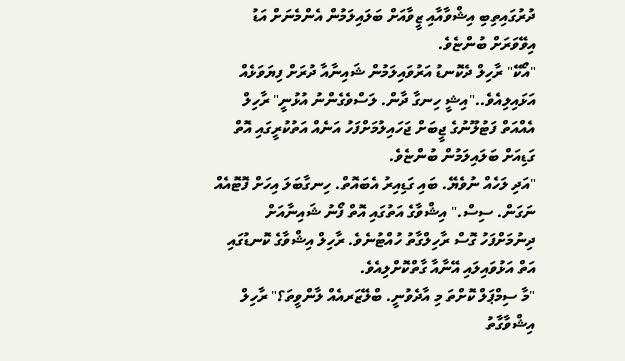ދުރުގައިތިބި އިޝްވާއާއި ޒީވާއަށް ބަލައިލަމުން އެންމެނަށް އަޑު އިވޭވަރަށް ބުންޏެވެ.
"އޯކޭ" ރާހިލް ދެކޮނޑު އަރުވައިލަމުން ޝައިނާއާ ދުރަށް ފިޔަވަޅެއް އަޅައިލިއެވެ.."އިޝީ ހިނގާ ދާން. ލަސްވެގެންނު އުޅުނީ" ރާހިލް އެއްއަތް ފަޓުލޫނުގެ ޖީބަށް ޖަހައިލުމަށްފަހު އަނެއް އަތުކުރީގައި އޮތް ގަޑިއަށް ބަލައިލަމުން ބުންޏެވެ.
"އަދި ލަހެއް ނުވެޔޭ. ބައި ގަޑިއިރު އެބައޮތް. ހިނގާބަލަ އިހަށް ފޮޓޮއެއް ނަގަން. ސިސް." އިޝްވާގެ އަތުގައި އޮތް ފޯނު ޝައިނާއަށް ދިނުމަށްފަހު ގޮސް ރާހިލްގާތު ހުއްޓުނެވެ. ރާހިލް އިޝްވާގެ ކޮނޑުގައި އަތް އަޅުވައިލައި އޭނާއާ ގާތްކޮށްލިއެވެ.
"މާ ސިމްޕަލް ކޮށްތަ މި އާދެވުނީ. ބްލޭޒަރއެއް ލާންވީތަ؟" ރާހިލް އިޝްވާގާތު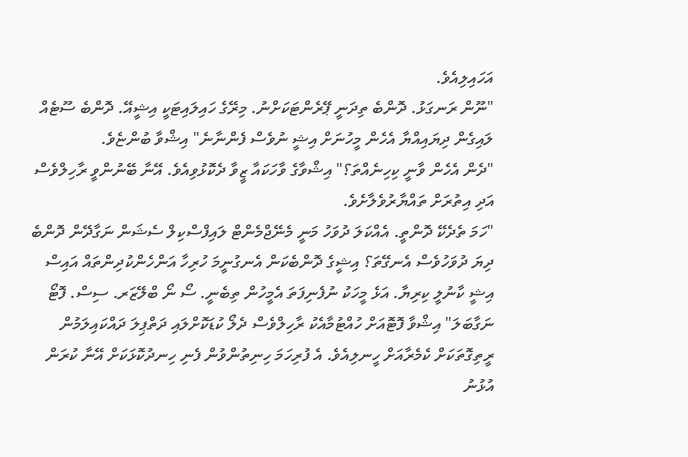އަހައިލިއެވެ.
"ނޫން ރަނގަޅު. ދޮންބެ ތިދަނީ ޕޭރެންޓަކަށްނު. މިރޭގެ ހައިލައިޓަކީ އިޝީއޭ. ދޮންބެ ސޫޓެއް ލައިގެން ދިޔައިއްޔާ އެހެން މީހުނަށް އިޝީ ނުވެސް ފެންނާނެ" އިޝްވާ ބުންޏެވެ.
"ދެން އެހެން ވާނީ ކިހިނެއްތަ؟" އިޝްވާގެ ވާހަކައާ ޒީވާ ދެކޮޅުވިއެވެ. އޭނާ ބޭނުންވީ ރާހިލްވެސް އަދި އިތުރަށް ތައްޔާރުވެލާށެވެ.
"ހަމަ ތެދެކޭ ދޮންތީ. އެއްކަލަ ދުވަހު މަނީ މެނޭޖްމެންޓް ލައިފްސްކިލް ސެޝަން ނަގާދޭން ދޮންބެ ދިޔަ ދުވަހުވެސް އެނގޭތަ؟ އިޝީގެ ދޮންބެކަން އެނގުނީމަ ހުރިހާ އަންހެންކުދިންތައް އައިސް އިޝީ ކާނުލީ ކިރިޔާ. އަޅެ މީހަކު ނުފެނިފަތަ އެމީހުން ތިބެނީ. ސޯ ނޯ ބްލޭޒަރ. ސިސް. ފޮޓޯ ނަގާބަލަ" އިޝްވާ ފޮޓޮއަށް ހުއްޓުމާއެކު ރާހިލްވެސް ދެލޯ ކުޑަކޮށްލައި ދަތްޕިލަ ދައްކައިލަމުން ރީތިގޮތަކަށް ކެމެރާއަށް ހީނލިއެވެ. އެ ފުރިހަމަ ހިނިތުންވުން ފެނި ހިނދުކޮޅަކަށް އޭނާ ކުރަން އުޅުނު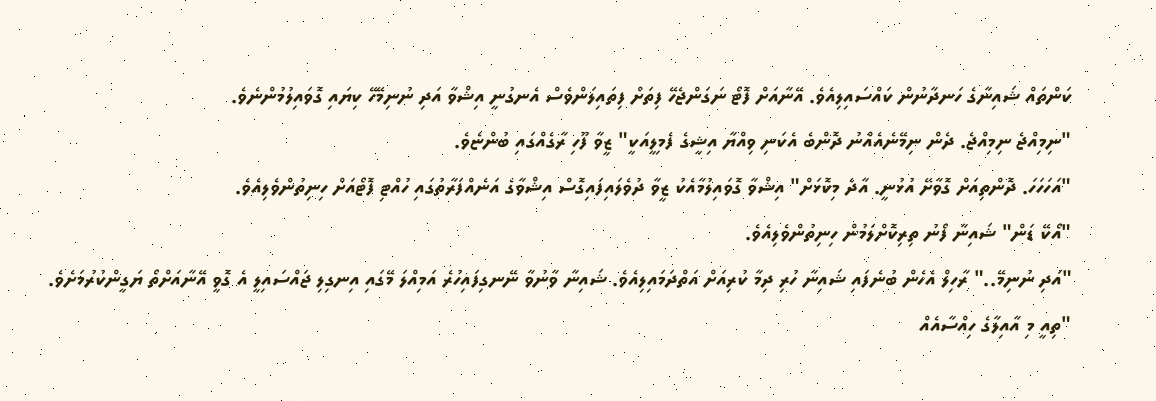ކަންތައް ޝައިނާގެ ހަނދާނުން ކައްސައިލިއެވެ. އޭނާއަށް ފޮޓޯ ނަގަންޖެހޭ ފިތަށް ފިތައިލަންވެސް އެނގުނީ އިޝްވާ އަދި ނުނިމޭހޭ ކިޔައި ގޮވައިލުމުންނެވެ.
"ނިމިއްޖެ ނިމިއްޖެ. ދެން ނިމޭނެއެއްނު ދޮންބެ އެކަނި ވިއްޔާ އިޝީގެ ފެމިލީއަކީ" ޒީވާ ފޫހި ރާގެއްގައި ބުންޏެވެ.
"އަހަހަހަ. ދޮންތިއަށް ގޮވާށޭ އުޅުނީ. އާދެ މިކޮޅަށް" އިޝްވާ ގޮވައިލުމާއެކު ޒީވާ ދުވެލައިފައިގޮސް އިޝްވާގެ އަނެއްފަރާތުގައި ހުއްޓި ފޮޓޯއަށް ހިނިތުންވެލިއެވެ.
"އޯކޭ ޑަން" ޝައިނާ ފޯނު ތިރިކޮށްލަމުން ހިނިތުންވެލިއެވެ.
"އަދި ނުނިމޭ.." ރާހިލް އެހެން ބުނެފައި ޝައިނާ ހުރި ދިމާ ކުރިއަށް އަތްދަމައިލިއެވެ. ޝައިނާ ވާނުވާ ނޭނގިފައިހުރެ އަމިއްލަ މޭގައި އިނގިލި ޖައްސައިލީ އެ ގޮވީ އޭނާއަށްތޯ ޔަގީންކުރުމަށެވެ.
"ތިއީ މި އާއިލާގެ ހިއްސާއެއް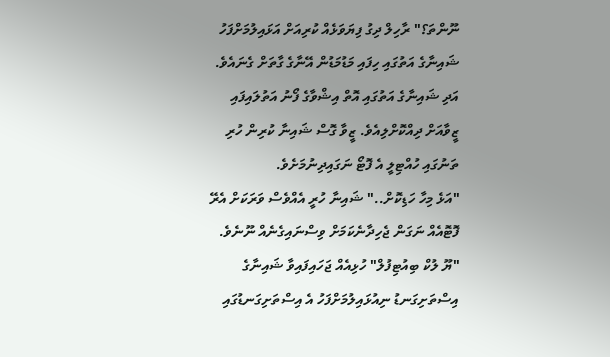ނޫންތަ؟" ރާހިލް ދިގު ފިޔަވަޅެއް ކުރިއަށް އަޅައިލުމަށްފަހު ޝައިނާގެ އަތުގައި ހިފައި މަޑުމަޑުން އޭނާގެ ގާތަށް ގެނައެވެ. އަދި ޝައިނާގެ އަތުގައި އޮތް އިޝްވާގެ ފޯނު އަތުލައިފައި ޒީވާއަށް ދިއްކޮށްލިއެވެ. ޒީވާ ގޮސް ޝައިނާ ކުރިން ހުރި ތަނުގައި ހުއްޓިލީ އެ ފޮޓޯ ނަގައިދިނުމަށެވެ.
"އަޅެ މިހާ ހަޑިކޮށް.." ޝައިނާ ހުރީ އެއްވެސް ވަރަކަށް އެރޭ ފޮޓޮއެއް ނަގަން ޖެހިދާނެކަމަށް ވިސްނައިގެނެއް ނޫނެވެ.
"ޔޫ ލުކް ބިއުޓިފުލް" ހުޅިއެއް ޖަހައިފައިވާ ޝައިނާގެ އިސްތަށިގަނޑު ނިއުޅައިލުމަށްފަހު އެ އިސްތަށިގަނޑުގައި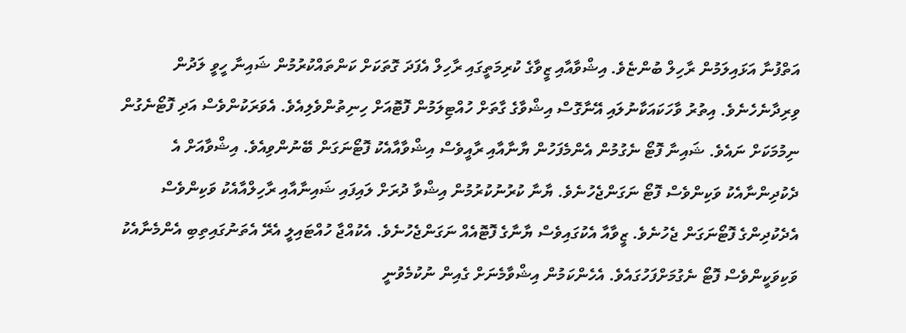އަތްފުނާ އަޅައިލަމުން ރާހިލް ބުންޏެވެ. އިޝްވާއާއި ޒީވާގެ ކުރިމަތީގައި ރާހިލް އެފަދަ ގޮތަކަށް ކަންތައްކުރުމުން ޝައިނާ ހީވީ ލަދުން ވިރިދާނެހެނެވެ. އިތުރު ވާހަކައަކާނުލައި އޭނާގޮސް އިޝްވާގެ ގާތަށް ހުއްޓިލަމުން ފޮޓޮއަށް ހިނިތުންވެލިއެވެ. އެވަރަކުންވެސް އަދި ފޮޓޯނެގުން ނިމުމަކަށް ނައެވެ. ޝައިނާ ފޮޓޯ ނެގުމުން އެންމެފަހުން ޔާނާއާއި ރާއީވެސް އިޝްވާއާއެކު ފޮޓޯނަގަން ބޭނުންވިއެވެ. އިޝްވާއަށް އެ ދެކުދިންނާއެކު ވަކިންވެސް ފޮޓޯ ނަގަންޖެހުނެވެ. ޔާނާ ކުރުނުކުރުމުން އިޝްވާ ދުރަށް ލައިފައި ޝައިނާއާއި ރާހިލްއާއެކު ވަކިންވެސް އެދެކުދިންގެ ފޮޓޯނަގަން ޖެހުނެވެ. ޒީވާއާ އެކުގައިވެސް ޔާނާގެ ފޮޓޮއެއް ނަގަންޖެހުނެވެ. އެކުއްޖާ ހުއްޓައިލީ އެރޭ އެތަނުގައިތިބި އެންމެނާއެކު ވަކިވަކީންވެސް ފޮޓޯ ނެގުމަށްފަހުގައެވެ. އެހެންކަމުން އިޝްވާމެނަށް ގެއިން ނުކުމެވުނީ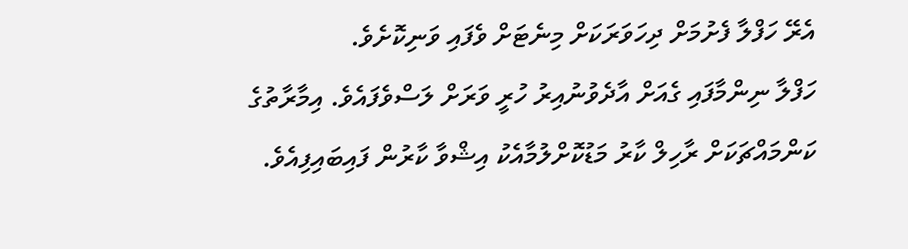އެރޭ ހަފްލާ ފެށުމަށް ދިހަވަރަކަށް މިނެޓަށް ވެފައި ވަނިކޮށެވެ.
ހަފްލާ ނިންމާފައި ގެއަށް އާދެވުނުއިރު ހުރީ ވަރަށް ލަސްވެފައެވެ. އިމާރާތުގެ ކަންމައްޗަކަށް ރާހިލް ކާރު މަޑުކޮށްލުމާއެކު އިޝްވާ ކާރުން ފައިބައިފިއެވެ.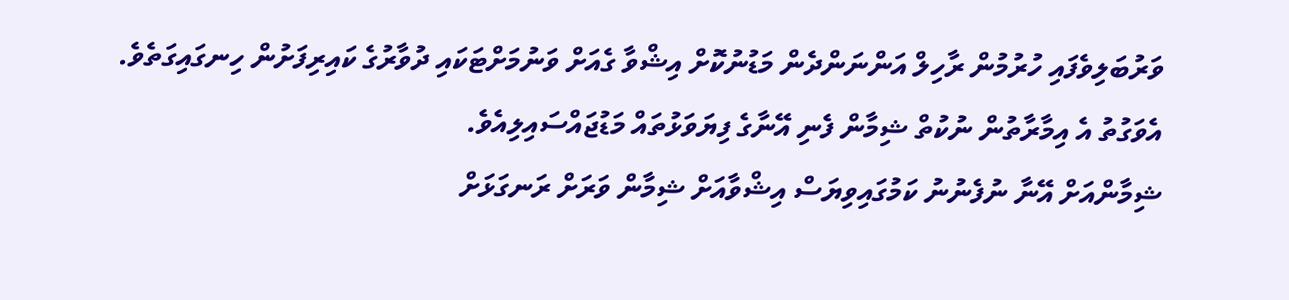ވަރުބަލިވެފައި ހުރުމުން ރާހިލް އަންނަންދެން މަޑުނުކޮށް އިޝްވާ ގެއަށް ވަނުމަށްޓަކައި ދުވާރުގެ ކައިރިފަށުން ހިނގައިގަތެވެ. އެވަގުތު އެ އިމާރާތުން ނުކުތް ޝިމާން ފެނި އޭނާގެ ފިޔަވަޅުތައް މަޑުޖައްސައިލިއެވެ.
ޝިމާންއަށް އޭނާ ނުފެނުނު ކަމުގައިވިޔަސް އިޝްވާއަށް ޝިމާން ވަރަށް ރަނގަޅަށް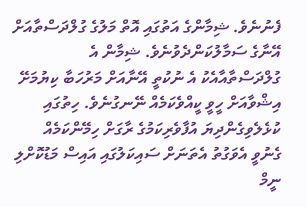ފެނުނެވެ. ޝިމާންގެ އަތުގައި އޮތް މަލުގެ ގުލްދަސްތާއަށް އޭނާގެ ސަމާލުކަންދެވުނެވެ. ޝިމާން އެ ގުލްދަސްތާއާއެކު އެ ނުކުތީ އޭނާއަށް މަރުހަބާ ކިޔުމަށޭ އިޝްވާއަށް ހީވީ ކީއްވެކަމެއް ނޭނގުނެވެ. ހިތުގައި ކުޅެލެވިގެންދިޔަ އުފާވެރިކަމުގެ ރާގަށް ހިމޭންކަމެއް ގެނުވީ އެވަގުތު އެތަނަށް ސައިކަލުގައި އައިސް މަޑުކޮށްލި ނީމް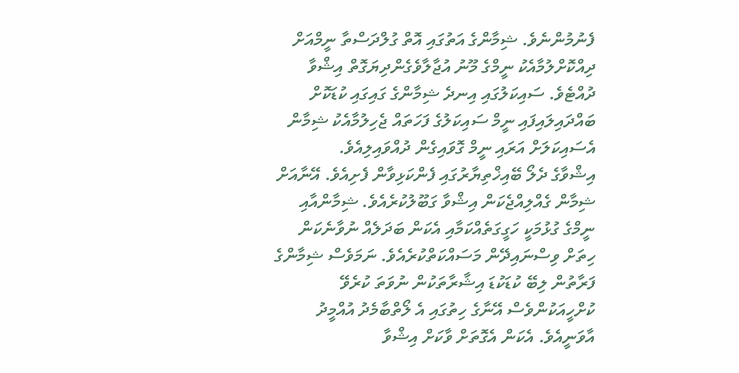ފެނުމުންނެވެ. ޝިމާންގެ އަތުގައި އޮތް ގުލްދަސްތާ ނީމްއަށް ދިއްކޮށްލުމާއެކު ނީމްގެ މޫނު އުޖާލާވެގެންދިޔަގޮތް އިޝްވާ ދުއްޓެވެ. ސައިކަލުގައި އިނދެ ޝިމާންގެ ގައިގައި ކުޑަކޮށް ބައްދައިލައިފައި ނީމް ސައިކަލުގެ ފަހަތައް ޖެހިލުމާއެކު ޝިމާން އެސައިކަލަށް އަރައި ނީމް ގޮވައިގެން ދުއްވައިލިއެވެ.
އިޝްވާގެ ދެލޯ ބޭއިޚްތިޔާރުގައި ފެންކަޅިވާން ފެށިއެވެ. އޭނާއަށް ޝިމާން ގެއްލިއްޖެކަން އިޝްވާ ގަބޫލުކުރެއެވެ. ޝިމާންއާއި ނީމްގެ ގުޅުމަކީ ހަގީގަތެއްކަމާއި އެކަން ބަދަލެއް ނުވާނެކަން ހިތަށް ވިސްނައިދޭން މަސައްކަތްކުރެއެވެ. ނަމަވެސް ޝިމާންގެ ފަރާތުން ލިބޭ ކުޑަކުޑަ އިޝާރާތަކުން ނުވަތަ ކުރެވޭ ކުށްހީއަކުންވެސް އޭނާގެ ހިތުގައި އެ ލޯތްބާމެދު އުއްމީދު އާވަނީއެވެ. އެކަން އެގޮތަށް ވާކަށް އިޝްވާ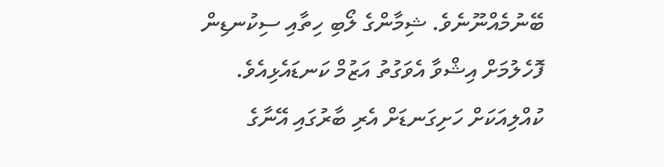ބޭނުމެއްނޫނެވެ. ޝިމާންގެ ލޯބި ހިތާއި ސިކުނޑިން ފޮހެލުމަށް އިޝްވާ އެވަގުތު އަޒުމް ކަނޑައެޅިއެވެ. ކުއްލިއަކަށް ހަށިގަނޑަށް އެރި ބާރުގައި އޭނާގެ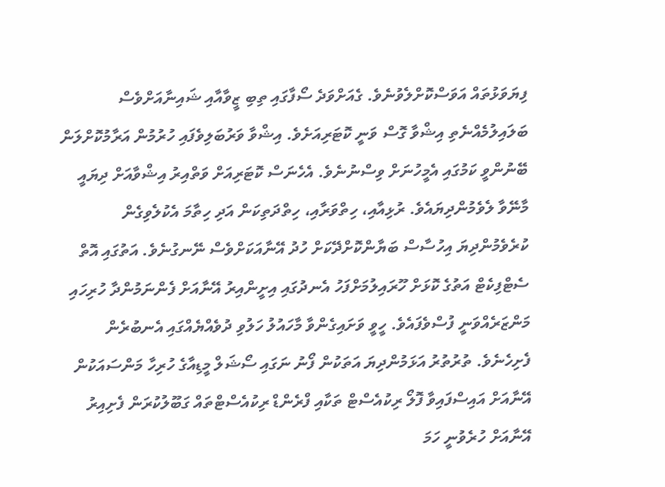ފިޔަވަޅުތައް އަވަސްކޮށްލެވުނެވެ. ގެއަށްވަދެ ސޯފާގައި ތިބި ޒީވާއާއި ޝައިނާއަށްވެސް ބަލައިލުމެއްނެތި އިޝްވާ ގޮސް ވަނީ ކޮޓަރިއަށެވެ. އިޝްވާ ވަރުބަލިވެފައި ހުރުމުން އަރާމުކޮށްލަން ބޭނުންވީ ކަމުގައި އެމީހުނަށް ވިސްނުނެވެ. އެހެނަސް ކޮޓަރިއަށް ވަތްއިރު އިޝްވާއަށް ދިޔައީ މާނޭވާ ލެވެމުންދިޔައެވެ. ރުޅިއާއި، ހިތްވަރާއި، ހިތްދަތިކަން އަދި ހިތާމަ އެކުލެވިގެން ކުރެވެމުންދިޔަ އިހުސާސް ބަޔާންކޮށްދޭކަށް ހުދު އޭނާއަކަށްވެސް ނޭނގުނެވެ. އަތުގައި އޮތް ސެޓްފިކެޓް އަތުގެ ކޮޅަށް ހޫރައިލުމަށްފަހު އެނދުގައި އިށީންއިރު އޭނާއަށް ފެންނަމުންދާ ހުރިހައި މަންޒަރެއްވަނީ ފުސްވެފައެވެ. ހީވީ ވަށައިގެންވާ މާހައުލު ހަލުވި ދުވެއްޔެއްގައި އެނބުރެން ފެށިހެނެވެ. ތުރުތުރު އަޅަމުންދިޔަ އަތަކުން ފޯނު ނަގައި ސޯޝަލް މީޑިއާގެ ހުރިހާ މަންސައަކުން އޭނާއަށް އައިސްފައިވާ ފޮލޯ ރިކުއެސްޓް ތަކާއި ފްރެންޑް ރިކުއެސްޓްތައް ގަބޫލުކުރަން ފެށިއިރު އޭނާއަށް ހުރެވުނީ ހަމަ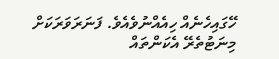ހޭގައިހެނެއް ހިއެއްނުވެއެވެ. ފަނަރަވަރަކަށް މިނަޓުތެރޭ އެކަންތައް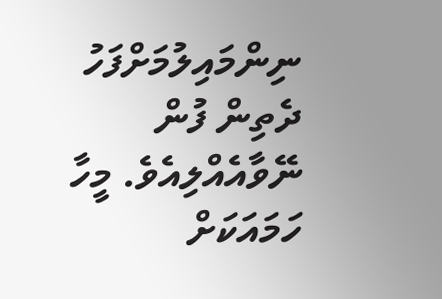ނިންމައިލުމަށްފަހު ދެތިން ފުން ނޭވާއެއްލިއެވެ. މީހާ ހަމައަކަށް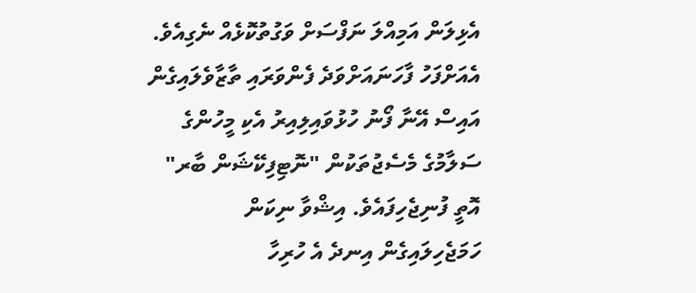އެޅިލަން އަމިއްލަ ނަފްސަށް ވަގުތުކޮޅެއް ނެގިއެވެ. އެއަށްފަހު ފާހަނައަށްވަދެ ފެންވަރައި ތާޒާވެލައިގެން އައިސް އޭނާ ފޯނު ހުޅުވައިލިއިރު އެކި މީހުންގެ ސަލާމުގެ މެސެޖުތަކުން "ނޮޓިފިކޭޝަން ބާރ" އޮތީ ފުނިޖެހިފައެވެ. އިޝްވާ ނިކަން ހަމަޖެހިލައިގެން އިނދެ އެ ހުރިހާ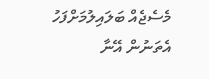މެސެޖެއް ބަލައިލުމަށްފަހު އެތަނުން އޭނާ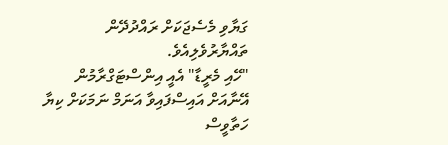ގަޔާވި މެސެޖަކަށް ރައްދުދޭން ތައްޔާރުވެލިއެވެ.
"ހޭއި މެރީޑާ" އެއީ އިންސްޓަގްރާމުން އޭނާއަށް އައިސްފައިވާ އަނަމް ނަމަކަށް ކިޔާ ހަތާވީސް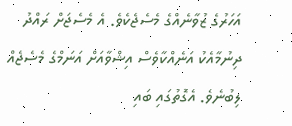އަހަރުގެ ޒުވާނެއްގެ މެސެޖެކެވެ. އެ މެސެޖަށް ރައްދު ދިނުމާއެކު އަނެއްކާވެސް އިޝްވާއަށް އަނަމްގެ މެސެޖެއް ލިބުނެވެ. އެގޮތުގައި ބައި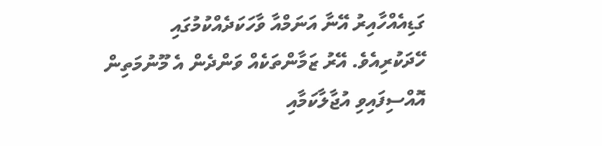ގަޑިއެއްހާއިރު އޭނާ އަނަމްއާ ވާހަކަދެއްކުމުގައި ހޭދަކުރިއެވެ. އޭރު ޒަމާންތަކެއް ވަންދެން އެ މޫނުމަތިން އޮއްސިފައިވި އުޖާލާކަމާއި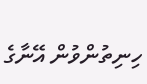ހިނިތުންވުން އޭނާގެ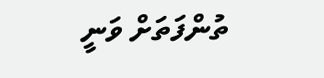ތުންފަތަށް ވަނީ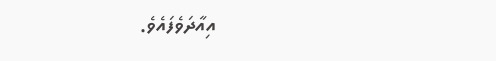އިއާދަވެފައެވެ.